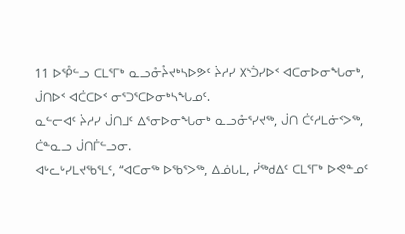11 ᐅᕾᓪᓗ ᑕᒪᕐᒥᒃ ᓇᓗᓁᔧᔪᒃᓴᐅᕗᑦ ᔩᓱᓯ ᙭ᔅᑑᓯᐅᑉ ᐊᑕᓂᐅᓂᖓᓂᒃ, ᒎᑎᐅᑉ ᐊᑖᑕᐅᑉ ᓂᕐᑐᕐᑕᐅᓂᒃᓴᖓᓄᑦ.
ᓇᓪᓕᐊᑦ ᔩᓱᓯ ᒎᑎᒧᑦ ᐃᕐᓂᐅᓂᖓᓂᒃ ᓇᓗᓁᕐᓯᔪᖅ, ᒎᑎ ᑖᑦᓱᒪᓃᑉᐳᖅ, ᑖᓐᓇᓗ ᒎᑎᒦᓪᓗᓂ.
ᐊᒡᓚᒡᓯᒪᔪᖃᕐᒪᑦ, “ᐊᑕᓂᖅ ᐅᖃᕐᐳᖅ, ᐃᓅᒐᒪ, ᓰᖅᑯᐃᑦ ᑕᒪᕐᒥᒃ ᐅᕙᓐᓄᑦ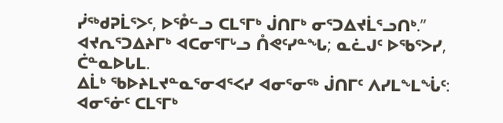ᓰᖅᑯᕈᒫᕐᐳᑦ, ᐅᕾᓪᓗ ᑕᒪᕐᒥᒃ ᒎᑎᒥᒃ ᓂᕐᑐᐃᔪᒫᕐᓗᑎᒃ.”
ᐊᔪᕆᕐᑐᐃᔨᒥᒃ ᐊᑕᓂᕐᒥᒡᓗ ᑍᕙᑦᓯᓐᖓ; ᓇᓛᒍᑦ ᐅᖃᕐᐳᓯ, ᑖᓐᓇᐅᒐᒪ.
ᐃᒫᒃ ᖃᐅᔨᒪᔪᓐᓇᕐᓂᐊᕐᐸᓯ ᐊᓂᕐᓂᖅ ᒎᑎᒥᑦ ᐱᓯᒪᖕᒪᖔᑦ: ᐊᓂᕐᓃᑦ ᑕᒪᕐᒥᒃ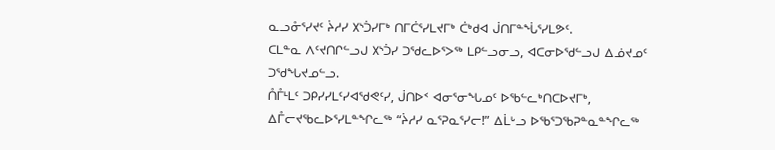ᓇᓗᓁᕐᓯᔪᑦ ᔩᓱᓯ ᙭ᔅᑑᓯᒥᒃ ᑎᒥᑖᕐᓯᒪᔪᒥᒃ ᑖᒃᑯᐊ ᒎᑎᒥᓐᖔᕐᓯᒪᕗᑦ.
ᑕᒪᓐᓇ ᐱᑦᔪᑎᒋᓪᓗᒍ ᙭ᔅᑑᓯ ᑐᖁᓚᐅᕐᐳᖅ ᒪᑭᓪᓗᓂᓗ, ᐊᑕᓂᐅᖁᓪᓗᒍ ᐃᓅᔪᓄᑦ ᑐᖁᖓᔪᓄᓪᓗ.
ᑍᒤᒻᒪᑦ ᑐᑭᓯᓯᒪᑦᓯᐊᖁᕙᑦᓯ, ᒎᑎᐅᑉ ᐊᓂᕐᓂᖓᓄᑦ ᐅᖃᓪᓚᒃᑎᑕᐅᔪᒥᒃ, ᐃᒤᓕᔪᖃᓚᐅᕐᓯᒪᓐᖏᓚᖅ “ᔩᓱᓯ ᓇᕐᕈᓇᕐᓯᓕ!” ᐃᒫᒡᓗ ᐅᖃᕐᑐᖃᕈᓐᓇᓐᖏᓚᖅ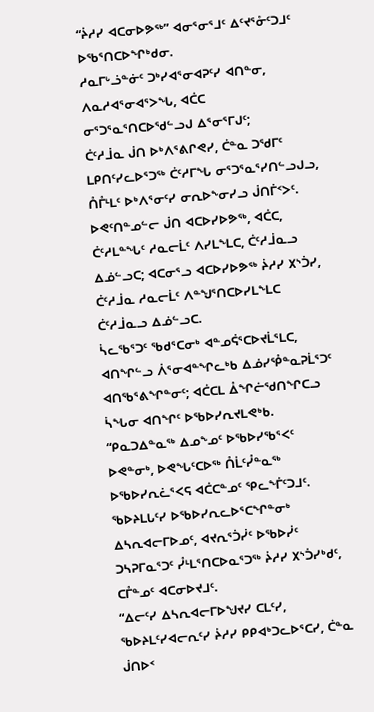“ᔩᓱᓯ ᐊᑕᓂᐅᕗᖅ” ᐊᓂᕐᓂᕐᒧᑦ ᐃᑦᔪᕐᓁᑦᑐᒧᑦ ᐅᖃᕐᑎᑕᐅᖏᒃᑯᓂ.
ᓱᓇᒥᒡᓘᓐᓃᑦ ᑐᒃᓯᐊᕐᓂᐊᕈᑦᓯ ᐊᑎᓐᓂ, ᐱᓇᓱᐊᕐᓂᐊᕐᐳᖓ, ᐊᑖᑕ ᓂᕐᑐᕐᓇᕐᑎᑕᐅᖁᓪᓗᒍ ᐃᕐᓂᕐᒥᒍᑦ;
ᑖᑦᓱᒨᓇ ᒎᑎ ᐅᒃᐱᕐᕕᒋᕙᓯ, ᑖᓐᓇ ᑐᖁᒥᑦ ᒪᑭᑎᑦᓯᓚᐅᕐᑐᖅ ᑖᑦᓱᒥᖓ ᓂᕐᑐᕐᓇᕐᓯᑎᓪᓗᒍᓗ, ᑍᒤᒻᒪᑦ ᐅᒃᐱᕐᓂᑦᓯ ᓂᕆᐅᖕᓂᓯᓗ ᒎᑎᒦᑉᐳᑦ.
ᐅᕙᑦᑎᓐᓄᓪᓕ ᒎᑎ ᐊᑕᐅᓯᐅᕗᖅ, ᐊᑖᑕ, ᑖᑦᓱᒪᓐᖓᑦ ᓱᓇᓕᒫᑦ ᐱᓯᒪᖕᒪᑕ, ᑖᑦᓱᒨᓇᓗ ᐃᓅᓪᓗᑕ; ᐊᑕᓂᕐᓗ ᐊᑕᐅᓯᐅᕗᖅ ᔩᓱᓯ ᙭ᔅᑑᓯ, ᑖᑦᓱᒨᓇ ᓱᓇᓕᒫᑦ ᐱᓐᖑᕐᑎᑕᐅᓯᒪᖕᒪᑕ ᑖᑦᓱᒨᓇᓗ ᐃᓅᓪᓗᑕ.
ᓵᓚᖃᕐᑐᑦ ᖃᑯᕐᑕᓂᒃ ᐊᓐᓄᕌᕐᑕᐅᔪᒫᕐᒪᑕ, ᐊᑎᖏᓪᓗ ᐲᕐᓂᐊᓐᖏᓚᒃᑲ ᐃᓅᓯᕾᓐᓇᕈᒫᕐᑐᑦ ᐊᑎᖃᕐᕕᖏᓐᓂᑦ; ᐊᑖᑕᒪ ᐂᖏᓖᖁᑎᖏᑕᓗ ᓵᖓᓂ ᐊᑎᖏᑦ ᐅᖃᐅᓯᕆᔪᒪᕙᒃᑲ.
“ᑭᓇᑐᐃᓐᓇᖅ ᐃᓄᖕᓄᑦ ᐅᖃᐅᓯᖃᕐᐸᑦ ᐅᕙᓐᓂᒃ, ᐅᕙᖓᑦᑕᐅᖅ ᑍᒫᑦᓮᓐᓇᖅ ᐅᖃᐅᓯᕆᓛᕐᐸᕋ ᐊᑖᑕᓐᓄᑦ ᕿᓚᖕᒦᑦᑐᒧᑦ.
ᖃᐅᔨᒪᒐᑦᓯ ᐅᖃᐅᓯᕆᓚᐅᕐᑕᖏᓐᓂᒃ ᐃᓴᕆᐊᓕᒥᐅᓄᑦ, ᐊᔪᕆᕐᑑᓰᑦ ᐅᖃᐅᓰᑦ ᑐᓴᕈᒥᓇᕐᑐᑦ ᓮᒻᒪᕐᑎᑕᐅᓇᕐᑐᖅ ᔩᓱᓯ ᙭ᔅᑑᓯᒃᑯᑦ, ᑕᒤᓐᓄᑦ ᐊᑕᓂᐅᔪᒧᑦ.
“ᐃᓕᑦᓯ ᐃᓴᕆᐊᓕᒥᐅᖑᔪᓯ ᑕᒪᑦᓯ, ᖃᐅᔨᒪᑦᓯᐊᓕᕆᑦᓯ ᔩᓱᓯ ᑭᑭᐊᒃᑐᓚᐅᕐᑕᓯ, ᑖᓐᓇ ᒎᑎᐅᑉ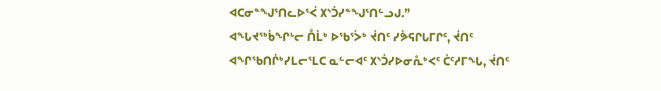ᐊᑕᓂᓐᖑᕐᑎᓚᐅᕐᐹ ᙭ᔅᑑᓯᓐᖑᕐᑎᓪᓗᒍ.”
ᐊᖓᔪᖅᑳᖏᒡᓕ ᑍᒫᒃ ᐅᖃᕐᐴᒃ ᔫᑎᑦ ᓯᕘᕋᒋᒐᒥᒋᑦ, ᔫᑎᑦ ᐊᖏᖃᑎᒌᒃᓯᒪᓕᕐᒪᑕ ᓇᓪᓕᐊᑦ ᙭ᔅᑑᓯᐅᓂᕅᒃᐸᑦ ᑖᑦᓱᒥᖓ, ᔫᑎᑦ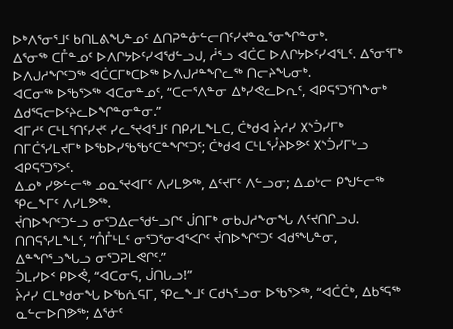ᐅᒃᐱᕐᓂᕐᒧᑦ ᑲᑎᒪᕕᖓᓐᓄᑦ ᐃᑎᕈᓐᓁᓪᓕᑎᑦᓯᔪᓐᓇᕐᓂᖏᓐᓂᒃ.
ᐃᕐᓂᖅ ᑕᒤᓐᓄᑦ ᐅᐱᒋᔭᐅᑦᓯᐊᖁᓪᓗᒍ, ᓲᕐᓗ ᐊᑖᑕ ᐅᐱᒋᔭᐅᑦᓯᐊᕐᒪᑦ. ᐃᕐᓂᕐᒥᒃ ᐅᐱᒍᓱᖏᑦᑐᖅ ᐊᑖᑕᒥᒃᑕᐅᖅ ᐅᐱᒍᓱᓐᖏᓚᖅ ᑎᓕᔨᖓᓂᒃ.
ᐊᑕᓂᖅ ᐅᖃᕐᐳᖅ ᐊᑕᓂᓐᓄᑦ, “ᑕᓕᕐᐱᓐᓂ ᐃᒃᓯᕙᓚᐅᕆᑦ, ᐊᑭᕋᕐᑐᕐᑎᖕᓂᒃ ᐃᑯᕐᕋᓕᐅᑦᔨᓚᐅᖏᓐᓂᓐᓂ.”
ᐊᒥᓱᑦ ᑕᒻᒪᕐᑎᑦᓯᔪᑦ ᓯᓚᕐᔪᐊᕐᒧᑦ ᑎᑭᓯᒪᖕᒪᑕ, ᑖᒃᑯᐊ ᔩᓱᓯ ᙭ᔅᑑᓯᒥᒃ ᑎᒥᑖᕐᓯᒪᔪᒥᒃ ᐅᖃᐅᓯᖃᖃᑦᑕᓐᖏᑦᑐᑦ; ᑖᒃᑯᐊ ᑕᒻᒪᕐᓮᔨᐅᕗᑦ ᙭ᔅᑑᓯᒥᒡᓗ ᐊᑭᕋᕐᑐᕐᐳᑦ.
ᐃᓄᒃ ᓯᕗᓪᓕᖅ ᓄᓇᕐᔪᐊᒥᑦ ᐱᓯᒪᕗᖅ, ᐃᑦᔪᒥᑦ ᐱᓪᓗᓂ; ᐃᓄᒡᓕ ᑭᖑᓪᓕᖅ ᕿᓚᖕᒥᑦ ᐱᓯᒪᕗᖅ.
ᔫᑎᐅᖏᑦᑐᓪᓗ ᓂᕐᑐᐃᓕᖁᓪᓗᒋᑦ ᒎᑎᒥᒃ ᓂᑲᒍᓱᖕᓂᖓ ᐱᑦᔪᑎᒋᓗᒍ. ᑎᑎᕋᕐᓯᒪᖕᒪᑦ, “ᑍᒤᒻᒪᑦ ᓂᕐᑐᕐᓂᐊᕐᐸᒋᑦ ᔫᑎᐅᖏᑦᑐᑦ ᐊᑯᕐᖓᓐᓂ, ᐃᓐᖏᕐᓗᖓᓗ ᓂᕐᑐᕈᒪᕙᒋᑦ.”
ᑑᒪᓯᐅᑉ ᑭᐅᕚ, “ᐊᑕᓂᕋ, ᒎᑎᒐᓗ!”
ᔩᓱᓯ ᑕᒪᒃᑯᓂᖓ ᐅᖃᕇᕋᒥ, ᕿᓚᖕᒧᑦ ᑕᑯᓴᕐᓗᓂ ᐅᖃᕐᐳᖅ, “ᐊᑖᑖᒃ, ᐃᑲᕐᕋᖅ ᓇᓪᓕᐅᑎᕗᖅ; ᐃᕐᓃᑦ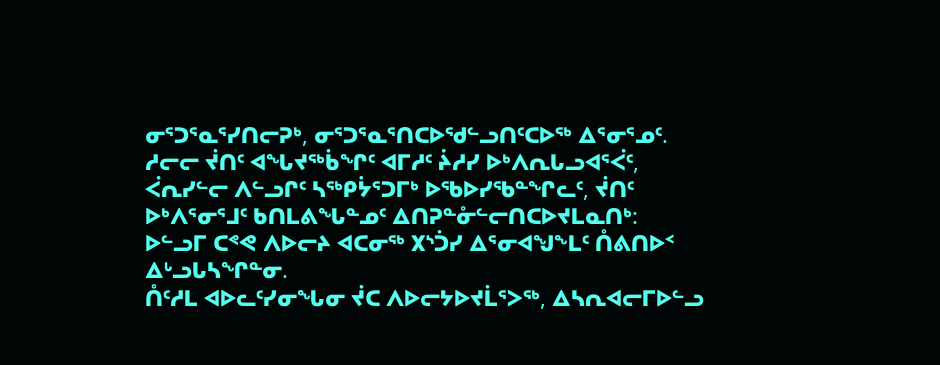ᓂᕐᑐᕐᓇᕐᓯᑎᓕᕈᒃ, ᓂᕐᑐᕐᓇᕐᑎᑕᐅᖁᓪᓗᑎᑦᑕᐅᖅ ᐃᕐᓂᕐᓄᑦ.
ᓱᓕᓕ ᔫᑎᑦ ᐊᖓᔪᖅᑳᖏᑦ ᐊᒥᓱᑦ ᔩᓱᓯ ᐅᒃᐱᕆᒐᓗᐊᕐᐹᑦ, ᐹᕆᓯᓪᓕ ᐱᓪᓗᒋᑦ ᓴᖅᑭᔮᕐᑐᒥᒃ ᐅᖃᐅᓯᖃᓐᖏᓚᑦ, ᔫᑎᑦ ᐅᒃᐱᕐᓂᕐᒧᑦ ᑲᑎᒪᕕᖓᓐᓄᑦ ᐃᑎᕈᓐᓁᓪᓕᑎᑕᐅᔪᒪᓇᑎᒃ:
ᐅᓪᓗᒥ ᑕᕝᕙ ᐱᐅᓕᔨ ᐊᑕᓂᖅ ᙭ᔅᑑᓯ ᐃᕐᓂᐊᖑᖕᒪᑦ ᑍᕕᑎᐅᑉ ᐃᒡᓗᒐᓴᖏᓐᓂ.
ᑍᑦᓱᒪ ᐊᐅᓚᑦᓯᓂᖓᓂ ᔫᑕ ᐱᐅᓕᔭᐅᔪᒫᕐᐳᖅ, ᐃᓴᕆᐊᓕᒥᐅᓪᓗ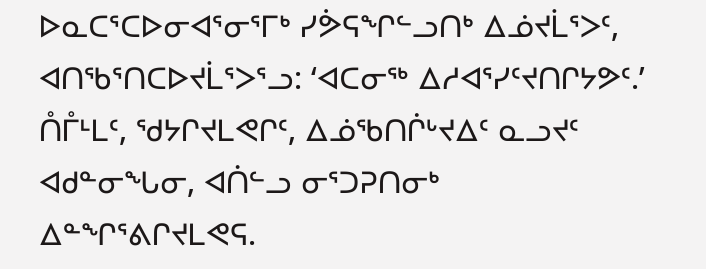ᐅᓇᑕᕐᑕᐅᓂᐊᕐᓂᕐᒥᒃ ᓯᕘᕋᖏᓪᓗᑎᒃ ᐃᓅᔪᒫᕐᐳᑦ, ᐊᑎᖃᕐᑎᑕᐅᔪᒫᕐᐳᕐᓗ: ‘ᐊᑕᓂᖅ ᐃᓱᐊᕐᓯᑦᔪᑎᒋᔭᕗᑦ.’
ᑍᒤᒻᒪᑦ, ᖁᔭᒋᔪᒪᕙᒋᑦ, ᐃᓅᖃᑎᒌᒡᔪᐃᑦ ᓇᓗᔪᑦ ᐊᑯᓐᓂᖓᓂ, ᐊᑏᓪᓗ ᓂᕐᑐᕈᑎᓂᒃ ᐃᓐᖏᕐᕕᒋᔪᒪᕙᕋ.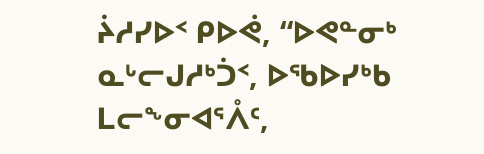ᔩᓱᓯᐅᑉ ᑭᐅᕚ, “ᐅᕙᓐᓂᒃ ᓇᒡᓕᒍᓱᒃᑑᑉ, ᐅᖃᐅᓯᒃᑲ ᒪᓕᖕᓂᐊᕐᐰᑦ,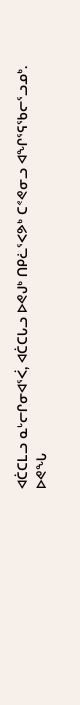ᐊᑖᑕᒪᓗ ᓇᒡᓕᒋᓂᐊᕐᐹ, ᐊᑖᑕᒐᓗ ᐅᕙᒍᒃ ᑎᑭᓛᕐᐸᕗᒃ ᑕᕝᕙᓂᓗ ᐊᖏᕐᕋᖃᓕᕐᓗᓄᒃ.
ᐅᕙᖓ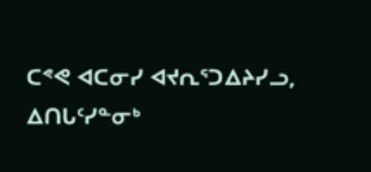ᑕᕝᕙ ᐊᑕᓂᓯ ᐊᔪᕆᕐᑐᐃᔨᓯᓗ, ᐃᑎᒐᑦᓯᓐᓂᒃ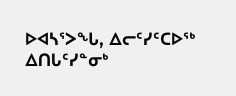ᐅᐊᓴᕐᐳᖓ, ᐃᓕᑦᓯᑦᑕᐅᖅ ᐃᑎᒐᑦᓯᓐᓂᒃ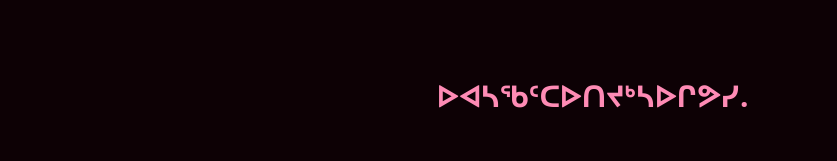ᐅᐊᓴᖃᑦᑕᐅᑎᔪᒃᓴᐅᒋᕗᓯ.